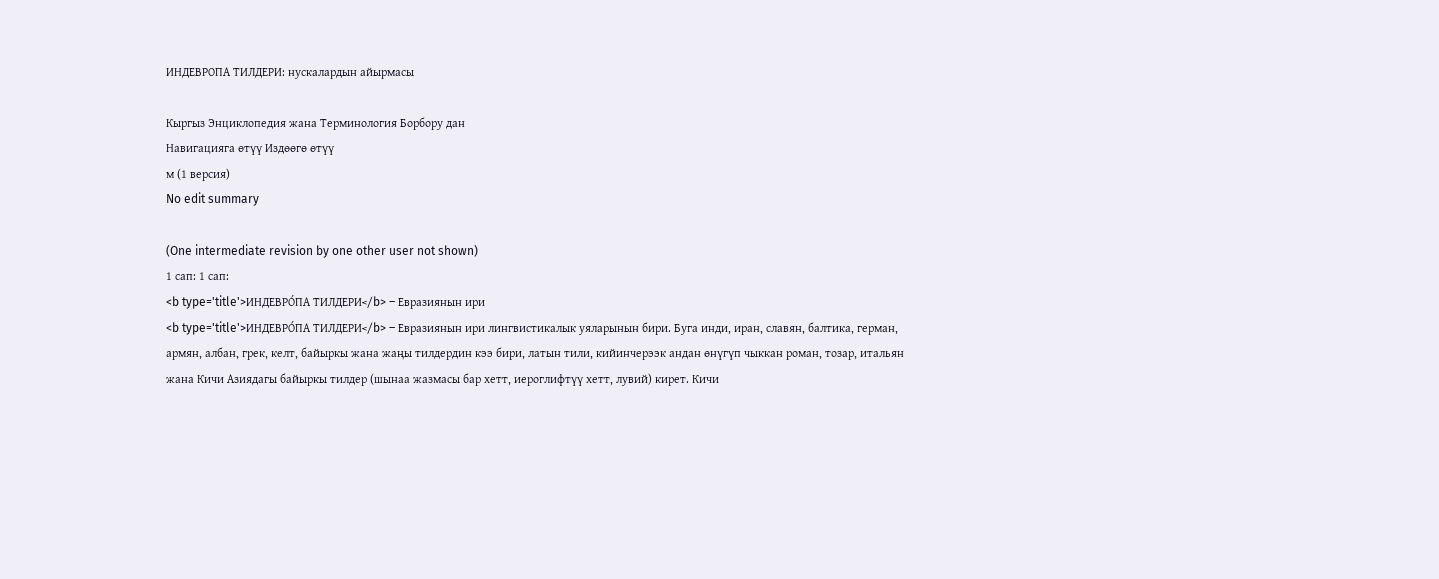ИНДЕВРОПА ТИЛДЕРИ: нускалардын айырмасы

Кыргыз Энциклопедия жана Терминология Борбору дан
Навигацияга өтүү Издөөгө өтүү
м (1 версия)
No edit summary

(One intermediate revision by one other user not shown)
1 сап: 1 сап:
<b type='title'>ИНДЕВРО́ПА ТИЛДЕРИ</b> – Евразиянын ири
<b type='title'>ИНДЕВРО́ПА ТИЛДЕРИ</b> – Евразиянын ири лингвистикалык уяларынын бири. Буга инди, иран, славян, балтика, герман, армян, албан, грек, келт, байыркы жана жаңы тилдердин кээ бири, латын тили, кийинчерээк андан өнүгүп чыккан роман, тозар, итальян жана Кичи Азиядагы байыркы тилдер (шынаа жазмасы бар хетт, иероглифтүү хетт, лувий) кирет. Кичи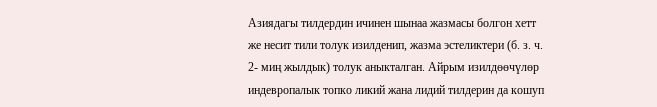Азиядагы тилдердин ичинен шынаа жазмасы болгон хетт же несит тили толук изилденип, жазма эстеликтери (б. з. ч. 2- миң жылдык) толук аныкталган. Айрым изилдөөчүлөр индевропалык топко ликий жана лидий тилдерин да кошуп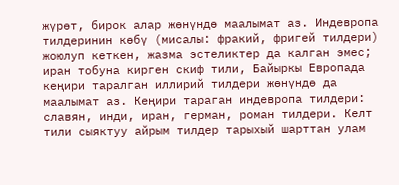жүрөт, бирок алар жөнүндө маалымат аз. Индевропа тилдеринин көбү (мисалы: фракий, фригей тилдери) жоюлуп кеткен, жазма эстеликтер да калган эмес; иран тобуна кирген скиф тили, Байыркы Европада кеңири таралган иллирий тилдери жөнүндө да маалымат аз. Кеңири тараган индевропа тилдери: славян, инди, иран, герман, роман тилдери. Келт тили сыяктуу айрым тилдер тарыхый шарттан улам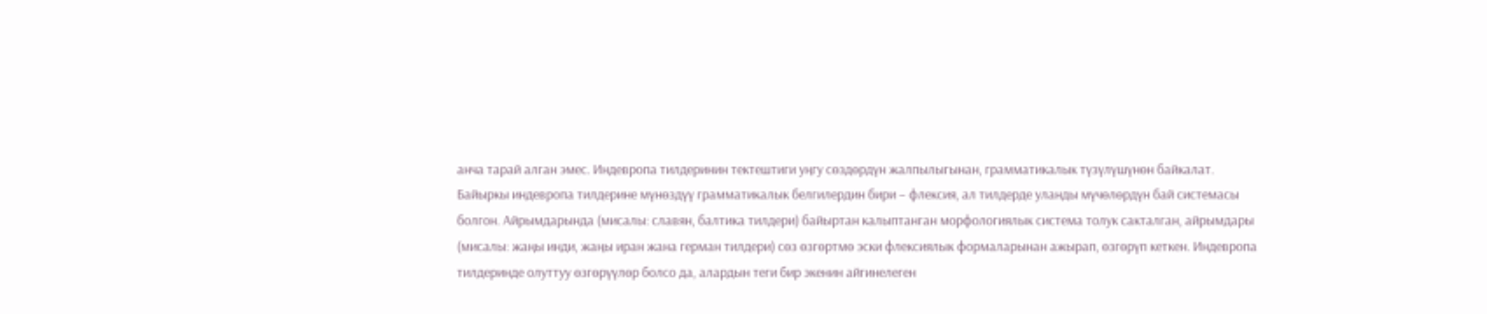анча тарай алган эмес. Индевропа тилдеринин тектештиги уңгу сөздөрдүн жалпылыгынан, грамматикалык түзүлүшүнөн байкалат. Байыркы индевропа тилдерине мүнөздүү грамматикалык белгилердин бири – флексия, ал тилдерде уланды мүчөлөрдүн бай системасы болгон. Айрымдарында (мисалы: славян, балтика тилдери) байыртан калыптанган морфологиялык система толук сакталган, айрымдары (мисалы: жаңы инди, жаңы иран жана герман тилдери) сөз өзгөртмө эски флексиялык формаларынан ажырап, өзгөрүп кеткен. Индевропа тилдеринде олуттуу өзгөрүүлөр болсо да, алардын теги бир экенин айгинелеген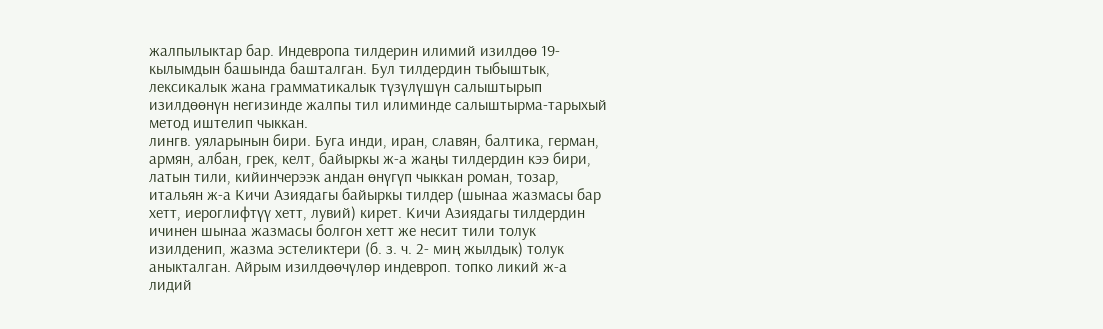жалпылыктар бар. Индевропа тилдерин илимий изилдөө 19-кылымдын башында башталган. Бул тилдердин тыбыштык, лексикалык жана грамматикалык түзүлүшүн салыштырып изилдөөнүн негизинде жалпы тил илиминде салыштырма-тарыхый метод иштелип чыккан.
лингв. уяларынын бири. Буга инди, иран, славян, балтика, герман, армян, албан, грек, келт, байыркы ж-а жаңы тилдердин кээ бири, латын тили, кийинчерээк андан өнүгүп чыккан роман, тозар, итальян ж-а Кичи Азиядагы байыркы тилдер (шынаа жазмасы бар хетт, иероглифтүү хетт, лувий) кирет. Кичи Азиядагы тилдердин ичинен шынаа жазмасы болгон хетт же несит тили толук изилденип, жазма эстеликтери (б. з. ч. 2- миң жылдык) толук аныкталган. Айрым изилдөөчүлөр индевроп. топко ликий ж-а лидий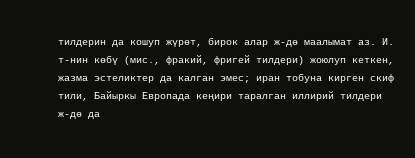тилдерин да кошуп жүрөт, бирок алар ж-дө маалымат аз. И. т-нин көбү (мис., фракий, фригей тилдери) жоюлуп кеткен, жазма эстеликтер да калган эмес; иран тобуна кирген скиф тили, Байыркы Европада кеңири таралган иллирий тилдери ж-дө да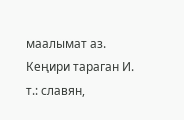маалымат аз. Кеңири тараган И. т.: славян,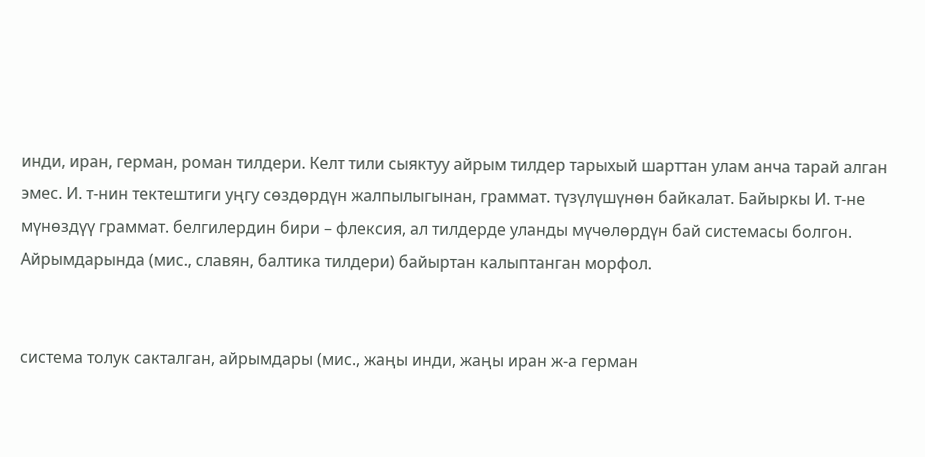инди, иран, герман, роман тилдери. Келт тили сыяктуу айрым тилдер тарыхый шарттан улам анча тарай алган эмес. И. т-нин тектештиги уңгу сөздөрдүн жалпылыгынан, граммат. түзүлүшүнөн байкалат. Байыркы И. т-не мүнөздүү граммат. белгилердин бири – флексия, ал тилдерде уланды мүчөлөрдүн бай системасы болгон. Айрымдарында (мис., славян, балтика тилдери) байыртан калыптанган морфол.


система толук сакталган, айрымдары (мис., жаңы инди, жаңы иран ж-а герман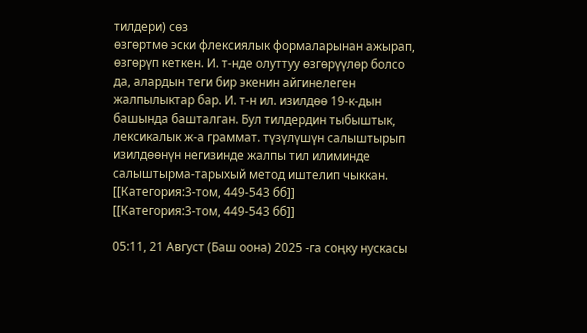тилдери) сөз
өзгөртмө эски флексиялык формаларынан ажырап, өзгөрүп кеткен. И. т-нде олуттуу өзгөрүүлөр болсо да, алардын теги бир экенин айгинелеген жалпылыктар бар. И. т-н ил. изилдөө 19-к-дын башында башталган. Бул тилдердин тыбыштык, лексикалык ж-а граммат. түзүлүшүн салыштырып изилдөөнүн негизинде жалпы тил илиминде салыштырма-тарыхый метод иштелип чыккан.
[[Категория:3-том, 449-543 бб]]
[[Категория:3-том, 449-543 бб]]

05:11, 21 Август (Баш оона) 2025 -га соңку нускасы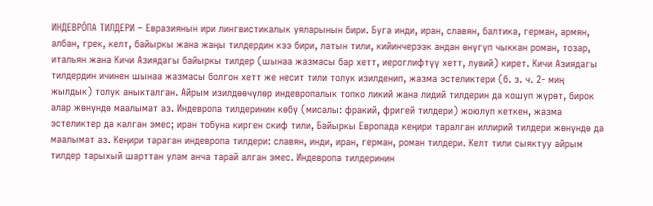ИНДЕВРО́ПА ТИЛДЕРИ – Евразиянын ири лингвистикалык уяларынын бири. Буга инди, иран, славян, балтика, герман, армян, албан, грек, келт, байыркы жана жаңы тилдердин кээ бири, латын тили, кийинчерээк андан өнүгүп чыккан роман, тозар, итальян жана Кичи Азиядагы байыркы тилдер (шынаа жазмасы бар хетт, иероглифтүү хетт, лувий) кирет. Кичи Азиядагы тилдердин ичинен шынаа жазмасы болгон хетт же несит тили толук изилденип, жазма эстеликтери (б. з. ч. 2- миң жылдык) толук аныкталган. Айрым изилдөөчүлөр индевропалык топко ликий жана лидий тилдерин да кошуп жүрөт, бирок алар жөнүндө маалымат аз. Индевропа тилдеринин көбү (мисалы: фракий, фригей тилдери) жоюлуп кеткен, жазма эстеликтер да калган эмес; иран тобуна кирген скиф тили, Байыркы Европада кеңири таралган иллирий тилдери жөнүндө да маалымат аз. Кеңири тараган индевропа тилдери: славян, инди, иран, герман, роман тилдери. Келт тили сыяктуу айрым тилдер тарыхый шарттан улам анча тарай алган эмес. Индевропа тилдеринин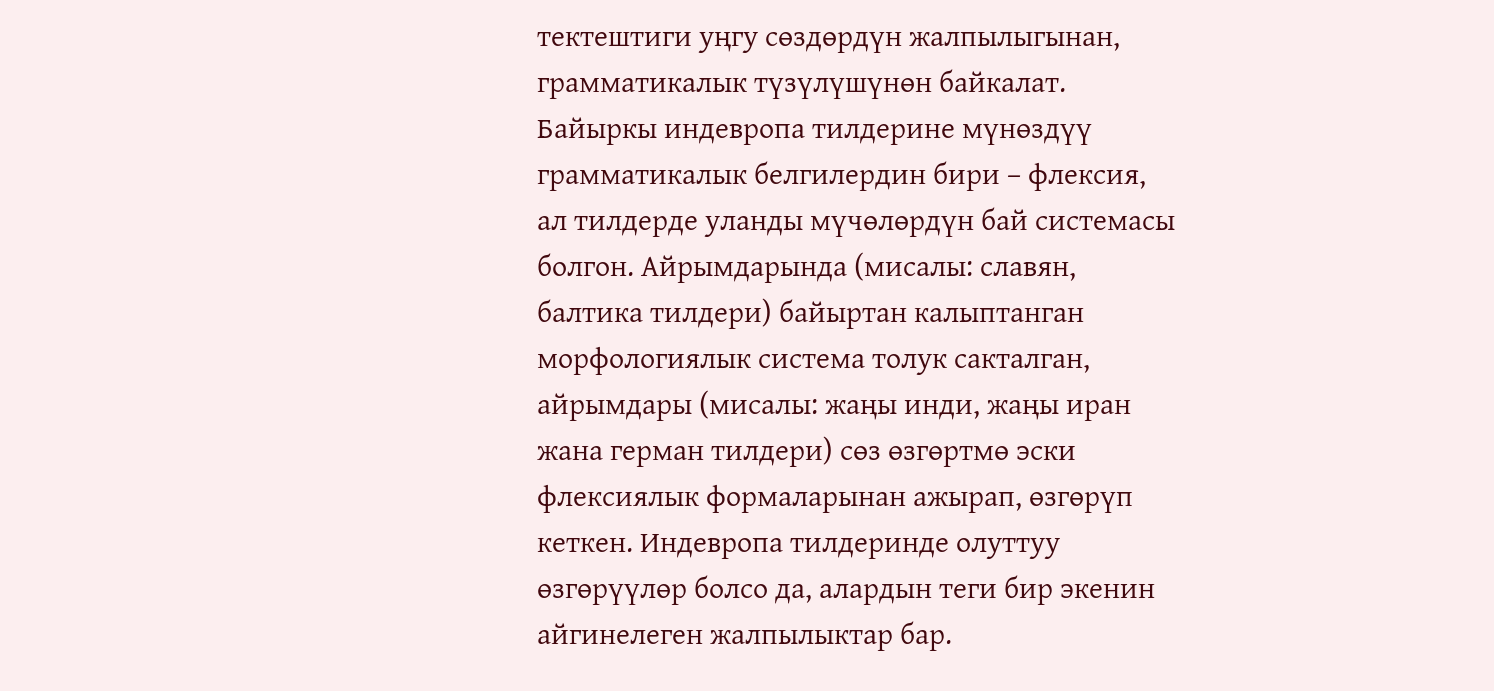тектештиги уңгу сөздөрдүн жалпылыгынан, грамматикалык түзүлүшүнөн байкалат. Байыркы индевропа тилдерине мүнөздүү грамматикалык белгилердин бири – флексия, ал тилдерде уланды мүчөлөрдүн бай системасы болгон. Айрымдарында (мисалы: славян, балтика тилдери) байыртан калыптанган морфологиялык система толук сакталган, айрымдары (мисалы: жаңы инди, жаңы иран жана герман тилдери) сөз өзгөртмө эски флексиялык формаларынан ажырап, өзгөрүп кеткен. Индевропа тилдеринде олуттуу өзгөрүүлөр болсо да, алардын теги бир экенин айгинелеген жалпылыктар бар.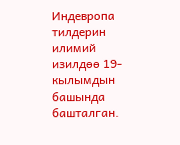Индевропа тилдерин илимий изилдөө 19-кылымдын башында башталган.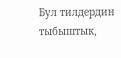Бул тилдердин тыбыштык,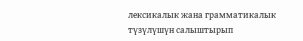лексикалык жана грамматикалык түзүлүшүн салыштырып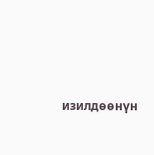изилдөөнүн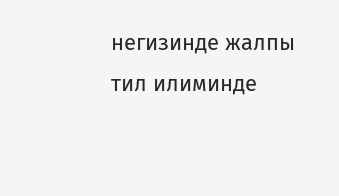негизинде жалпы тил илиминде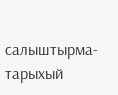салыштырма-тарыхый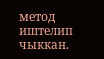метод иштелип чыккан.